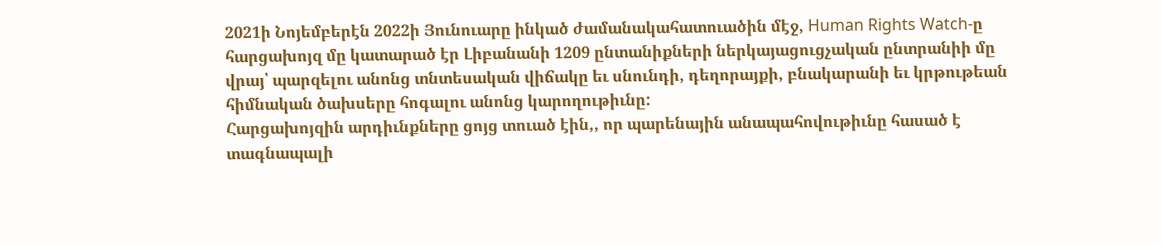2021ի Նոյեմբերէն 2022ի Յունուարը ինկած ժամանակահատուածին մէջ, Human Rights Watch-ը հարցախոյզ մը կատարած էր Լիբանանի 1209 ընտանիքների ներկայացուցչական ընտրանիի մը վրայ՝ պարզելու անոնց տնտեսական վիճակը եւ սնունդի, դեղորայքի, բնակարանի եւ կրթութեան հիմնական ծախսերը հոգալու անոնց կարողութիւնը:
Հարցախոյզին արդիւնքները ցոյց տուած էին,, որ պարենային անապահովութիւնը հասած է տագնապալի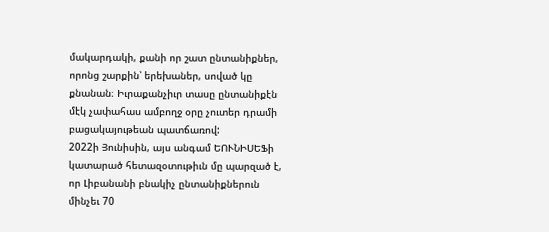մակարդակի, քանի որ շատ ընտանիքներ, որոնց շարքին՝ երեխաներ, սոված կը քնանան։ Իւրաքանչիւր տասը ընտանիքէն մէկ չափահաս ամբողջ օրը չուտեր դրամի բացակայութեան պատճառով:
2022ի Յունիսին, այս անգամ ԵՈՒՆԻՍԵՖի կատարած հետազօտութիւն մը պարզած է, որ Լիբանանի բնակիչ ընտանիքներուն մինչեւ 70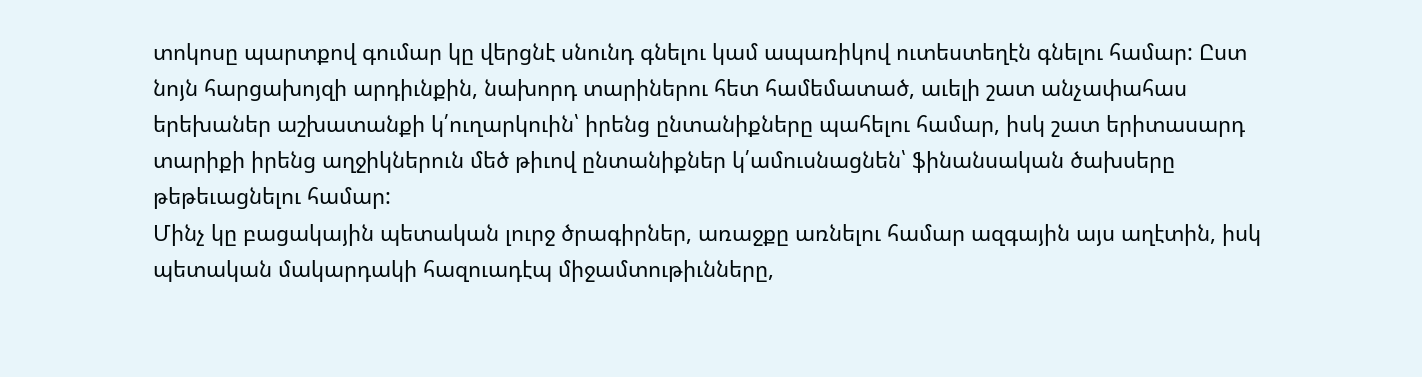տոկոսը պարտքով գումար կը վերցնէ սնունդ գնելու կամ ապառիկով ուտեստեղէն գնելու համար: Ըստ նոյն հարցախոյզի արդիւնքին, նախորդ տարիներու հետ համեմատած, աւելի շատ անչափահաս երեխաներ աշխատանքի կ՛ուղարկուին՝ իրենց ընտանիքները պահելու համար, իսկ շատ երիտասարդ տարիքի իրենց աղջիկներուն մեծ թիւով ընտանիքներ կ՛ամուսնացնեն՝ ֆինանսական ծախսերը թեթեւացնելու համար:
Մինչ կը բացակային պետական լուրջ ծրագիրներ, առաջքը առնելու համար ազգային այս աղէտին, իսկ պետական մակարդակի հազուադէպ միջամտութիւնները,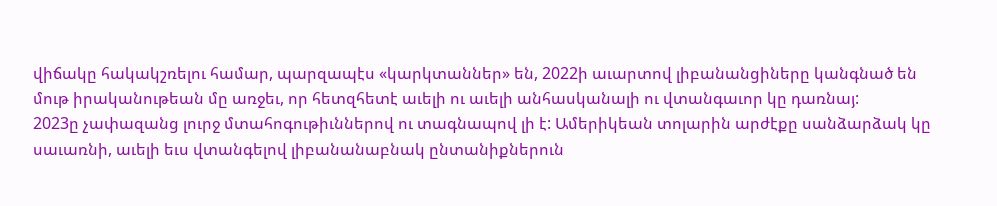վիճակը հակակշռելու համար, պարզապէս «կարկտաններ» են, 2022ի աւարտով լիբանանցիները կանգնած են մութ իրականութեան մը առջեւ, որ հետզհետէ աւելի ու աւելի անհասկանալի ու վտանգաւոր կը դառնայ:
2023ը չափազանց լուրջ մտահոգութիւններով ու տագնապով լի է: Ամերիկեան տոլարին արժէքը սանձարձակ կը սաւառնի, աւելի եւս վտանգելով լիբանանաբնակ ընտանիքներուն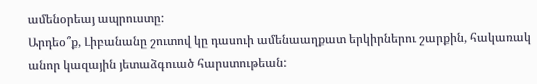ամենօրեայ ապրուստը:
Արդեօ՞ք, Լիբանանը շուտով կը դասուի ամենաաղքատ երկիրներու շարքին, հակառակ անոր կազային յետաձգուած հարստութեան: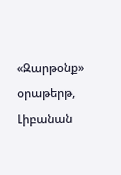«Զարթօնք» օրաթերթ, Լիբանան